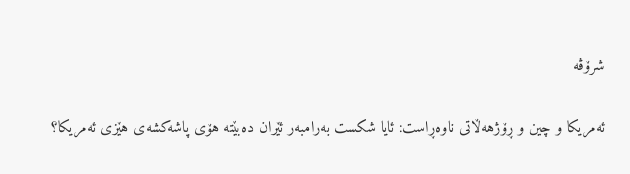شرۆڤە

ئەمریکا و چین و ڕۆژهەڵاتی ناوەڕاست: ئایا شکست بەرامبەر ئێران دەبێتە هۆی پاشەکشەی هێزی ئەمریکا؟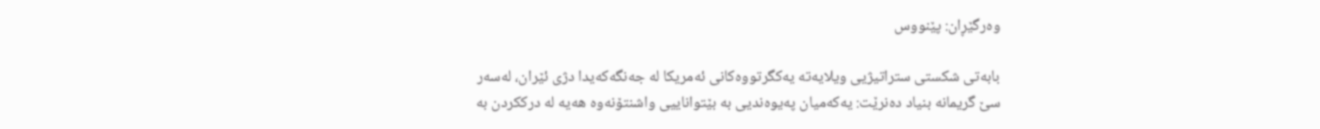وەرگێڕان: پێنووس

بابه‌تی شکستی ستراتیژیی ویلایەتە یەکگرتووەکانی ئەمریکا لە جه‌نگەکەیدا دژی ئێران، لەسەر سێ گریمانە بنیاد دەنرێت: یەکەمیان پەیوەندیی بە بێتواناییی واشنتۆنەوە هەیە لە درککردن بە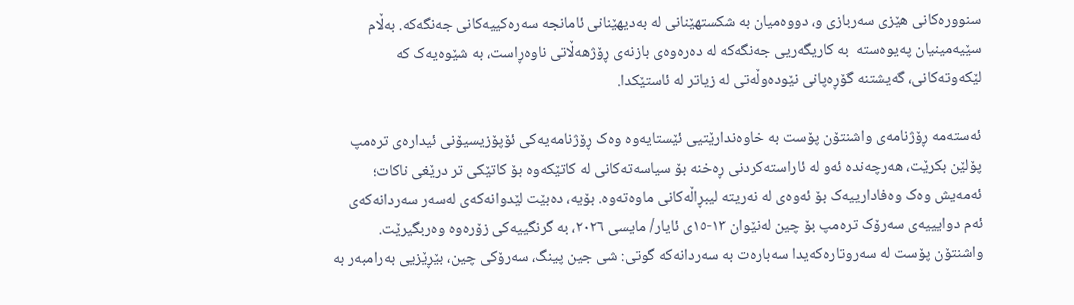سنوورەکانی هێزی سەربازی و، دووەمیان بە شکستهێنانی لە بەدیهێنانی ئامانجە سەرەکییەکانی جه‌نگەکە. بەڵام سێیەمینیان پەیوەستە  بە کاریگەریی جه‌نگەکە لە دەرەوەی بازنەی ڕۆژهەڵاتی ناوەڕاست، بە شێوەیەک کە لێکەوتەکانی، گەیشتنە گۆڕەپانی نێودەوڵەتی لە زیاتر لە ئاستێکدا.

ئەستەمە ڕۆژنامەی واشنتۆن پۆست بە خاوەندارێتیی ئێستایەوە وەک ڕۆژنامەیەکی ئۆپۆزیسیۆنی ئیدارەی ترەمپ پۆلێن بکرێت، هەرچەندە ئەو لە ئاراستەکردنی ڕەخنە بۆ سیاسەتەکانی لە کاتێکەوە بۆ کاتێکی تر درێغی ناکات؛ ئەمەیش وەک وەفادارییەک بۆ ئەوەی لە نەریتە لیبڕاڵەکانی ماوەتەوە. بۆیە، دەبێت لێدوانەکەی لەسەر سەردانەکەی ئەم دوایییەی سەرۆک ترەمپ بۆ چین لەنێوان ١٣-١٥ی ئایار/ مایسی ٢٠٢٦، بە گرنگییەکی زۆرەوە وەربگیرێت. واشنتۆن پۆست لە سەروتارەکەیدا سەبارەت بە سەردانەکە گوتی: شی جین پینگ، سەرۆکی چین، بێڕێزیی بەرامبەر بە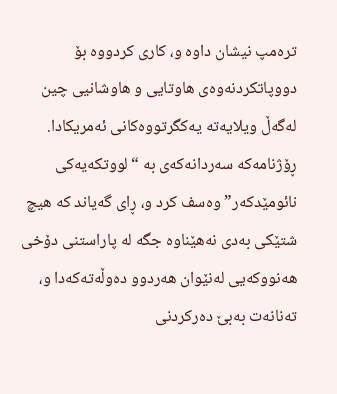ترەمپ نیشان داوە و، کاری کردووە بۆ دووپاتکردنەوەی هاوتایی و هاوشانیی چین لەگەڵ ویلایەتە یەکگرتووەکانی ئەمریکادا. ڕۆژنامەکە سەردانەکەی بە “لووتکەیەکی نائومێدکەر” وەسف کرد و، ڕای گەیاند کە هیچ شتێکی بەدی نەهێناوە جگە لە پاراستنی دۆخی هه‌نووكه‌یی لەنێوان هەردوو دەوڵەتەکەدا و، تەنانەت بەبێ دەرکردنی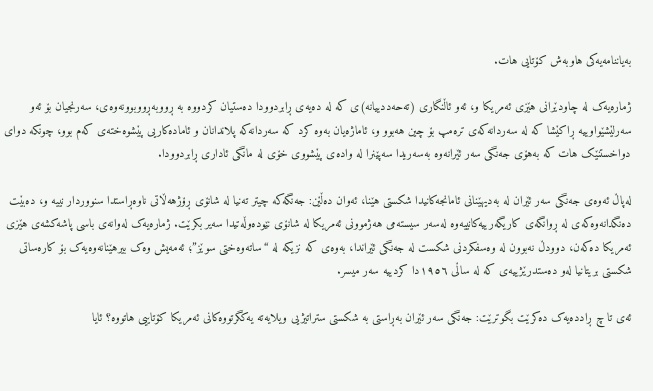بەیاننامەیەکی هاوبەش کۆتایی هات.

ژمارەیەک لە چاودێرانی هێزی ئەمریکا و، ئەو ئاڵنگاری (تەحەددییانە)ی کە لە دەیەی ڕابردوودا دەستیان کردووە بە ڕووبەڕووبوونەوەی، سەرنجیان بۆ ئەو سەرلێشێواوییە ڕاکێشا کە لە سەردانەکەی ترەمپ بۆ چین هەبوو و، ئاماژەیان بەوە کرد کە سەردانەکە پلاندانان و ئامادەکاریی پێشوەختەی کەم بوو، چونکە دوای دواخستنێک هات کە بەهۆی جه‌نگی سەر ئێرانەوە بەسەریدا سەپێنرا لە وادەی پێشووی خۆی لە مانگی ئاداری ڕابردوودا.

لەپاڵ ئەوەی جه‌نگی سەر ئێران لە بەدیهێنانی ئامانجەکانیدا شکستی هێنا، ئەوان دەڵێن: جه‌نگەکە چیتر تەنیا لە شانۆی ڕۆژهەڵاتی ناوەڕاستدا سنووردار نییە و، دەبێت دەنگدانەوەکەی لە ڕوانگەی کاریگەرییەکانییەوە لەسەر سیسته‌می هەژموونی ئەمریکا لە شانۆی نێودەوڵەتیدا سەیر بکرێت. ژمارەیەک لەوانەی باسی پاشەکشەی هێزی ئەمریکا دەکەن، دوودڵ نەبوون لە وەسفکردنی شکست لە جه‌نگی ئێراندا، بەوەی کە نزیکە لە “ساتەوەختی سوێز”؛ ئەمەیش وەک بیرهێنانەوەیەک بۆ کارەساتی شکستی بریتانیا لەو دەستدرێژییەی کە لە ساڵی ١٩٥٦دا کردییە سەر میسر.

ئەی تا چ ڕاددەیەک دەکرێت بگوترێت: جه‌نگی سەر ئێران بەڕاستی بە شکستی ستراتیژیی ویلایەتە یەکگرتووەکانی ئەمریکا کۆتاییی هاتووە؟ ئایا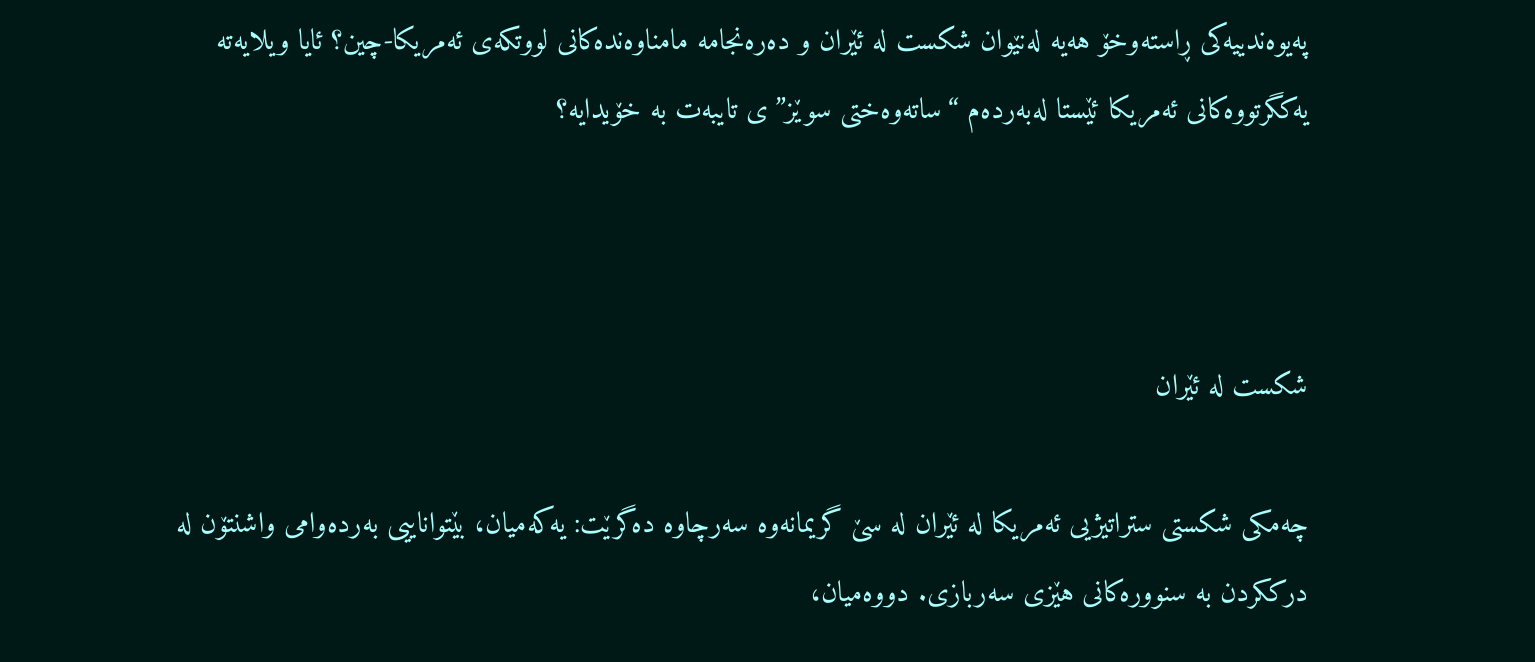پەیوەندییەکی ڕاستەوخۆ هەیە لەنێوان شکست لە ئێران و دەرەنجامە مامناوەندەکانی لووتکەی ئەمریکا-چین؟ ئایا ویلایەتە یەکگرتووەکانی ئەمریکا ئێستا لەبەردەم “ساتەوەختی سوێز”ی تایبەت بە خۆیدایە؟



شکست لە ئێران

چه‌مكی شکستی ستراتیژیی ئەمریکا لە ئێران لە سێ گریمانەوە سەرچاوە دەگرێت: یەکەمیان، بێتواناییی بەردەوامی واشنتۆن لە درککردن بە سنوورەکانی هێزی سەربازی. دووەمیان،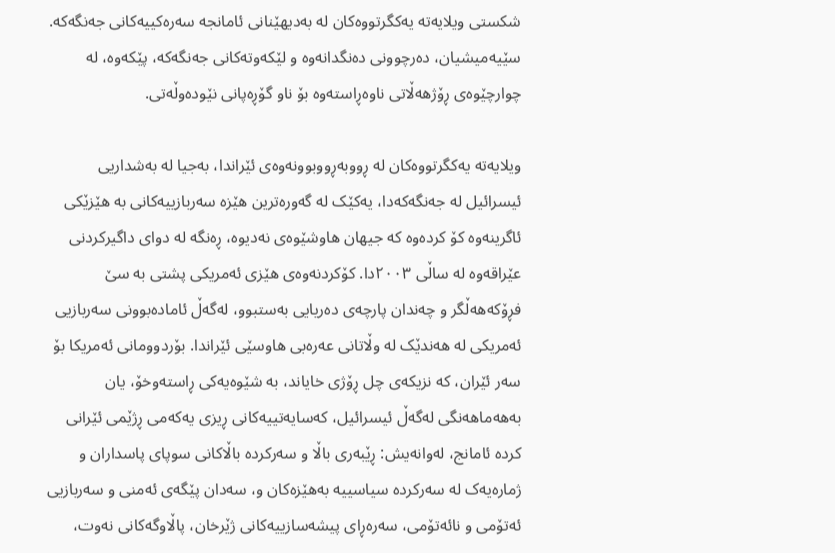شکستی ویلایەتە یەکگرتووەکان لە بەدیهێنانی ئامانجە سەرەکییەکانی جه‌نگەکە. سێیەمیشیان، دەرچوونی دەنگدانەوە و لێکەوتەکانی جه‌نگەکە، پێکەوە، لە چوارچێوەی ڕۆژهەڵاتی ناوەڕاسته‌وه‌ بۆ ناو گۆڕەپانی نێودەوڵەتی.

ویلایەتە یەکگرتووەکان لە ڕووبەڕووبوونەوەی ئێراندا، بەجیا لە بەشداریی ئیسرائیل لە جه‌نگەکەدا، یەکێک لە گەورەترین هێزە سەربازییەکانی بە هێزێکی ئاگرینەوە کۆ کردەوە کە جیهان هاوشێوەی نەدیوە، ڕەنگە لە دوای داگیرکردنی عێراقەوە لە ساڵی ٢٠٠٣دا. کۆکردنەوەی هێزی ئەمریکی پشتی بە سێ فڕۆکەهەڵگر و چەندان پارچەی دەریایی بەستبوو، لەگەڵ ئاماده‌بوونی سەربازیی ئەمریکی لە هەندێک لە وڵاتانی عەرەبی هاوسێی ئێراندا. بۆردوومانی ئەمریکا بۆ سەر ئێران، کە نزیکەی چل ڕۆژی خایاند، بە شێوەیەکی ڕاستەوخۆ، یان بەهەماهەنگی لەگەڵ ئیسرائیل، کەسایەتییەکانی ڕیزی یەکەمی ڕژێمی ئێرانی کردە ئامانج، لەوانەیش: ڕێبەری باڵا و سەرکردە باڵاکانی سوپای پاسداران و ژمارەیەک لە سەرکردە سیاسییە بەهێزەکان و، سەدان پێگەی ئەمنی و سەربازیی ئەتۆمی و نائەتۆمی، سەرەڕای پیشەسازییەکانی ژێرخان، پاڵاوگەکانی نەوت،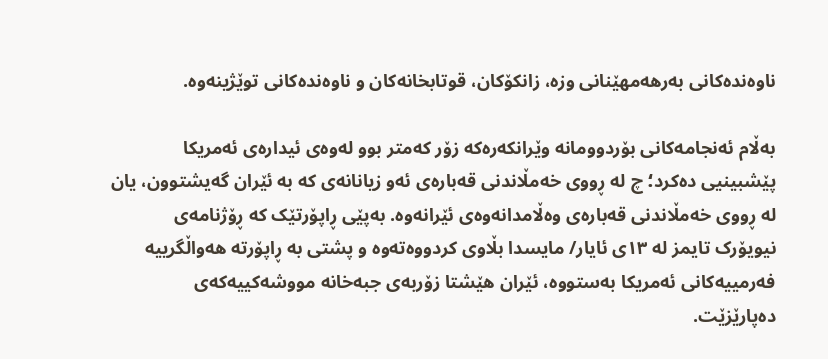ناوەندەکانی بەرهەمهێنانی وزە، زانکۆکان، قوتابخانەکان و ناوەندەکانی توێژینەوە.

بەڵام ئەنجامەکانی بۆردوومانە وێرانکەرەکە زۆر کەمتر بوو لەوەی ئیدارەی ئەمریکا پێشبینیی دەکرد؛ چ لە ڕووی خەمڵاندنی قەبارەی ئەو زیانانەی کە بە ئێران گەیشتوون، یان لە ڕووی خەمڵاندنی قەبارەی وەڵامدانەوەی ئێرانەوە. بەپێی ڕاپۆرتێک کە ڕۆژنامەی نیویۆرک تایمز لە ١٣ی ئایار/ مایسدا بڵاوی کردووەتەوە و پشتی بە ڕاپۆرتە هەواڵگرییە فەرمییەکانی ئەمریکا بەستووە، ئێران هێشتا زۆربەی جبەخانە مووشەکییەکەی دەپارێزێت.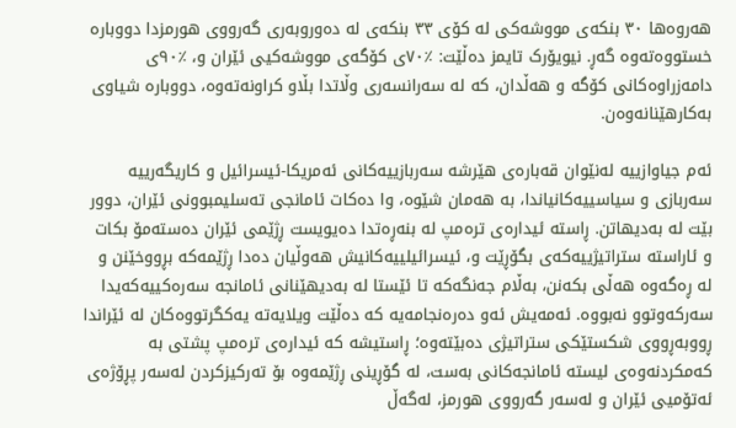هەروەها ٣٠ بنکەی مووشەکی لە کۆی ٣٣ بنکەی لە دەوروبەری گەرووی هورمزدا دووبارە خستووەتەوە گەڕ. نیویۆرک تایمز دەڵێت: ٪٧٠ی کۆگه‌ی مووشەکیی ئێران و، ٪٩٠ی دامەزراوەکانی کۆگه‌ و هەڵدان، کە لە سەرانسەری وڵاتدا بڵاو کراونەتەوە، دووبارە شیاوی بەکارهێنانەوەن.

ئەم جیاوازییە لەنێوان قەبارەی هێرشە سەربازییەکانی ئەمریکا-ئیسرائیل و کاریگەرییە سەربازی و سیاسییەکانیاندا، بە هەمان شێوە، وا دەکات ئامانجی تەسلیمبوونی ئێران، دوور بێت لە بەدیهاتن. ڕاستە ئیدارەی ترەمپ لە بنەڕەتدا دەیویست ڕژێمی ئێران دەستەمۆ بکات و ئاراستە ستراتیژییەکەی بگۆڕێت و، ئیسرائیلییەکانیش هەوڵیان دەدا ڕژێمەکە بڕووخێنن و لە ڕەگەوە هەڵی بکەنن، بەڵام جه‌نگەکە تا ئێستا لە بەدیهێنانی ئامانجە سەرەکییەکەیدا سەرکەوتوو نەبووە. ئەمەیش ئەو دەرەنجامەیە کە دەڵێت ویلایەتە یەکگرتووەکان لە ئێراندا ڕووبەڕووی شکستێکی ستراتیژی دەبێتەوە؛ ڕاستیشە کە ئیدارەی ترەمپ پشتی بە کەمکردنەوەی لیستە ئامانجەکانی بەست، لە گۆڕینی ڕژێمەوە بۆ تەرکیزکردن لەسەر پڕۆژەی ئەتۆمیی ئێران و لەسەر گەرووی هورمز، لەگەڵ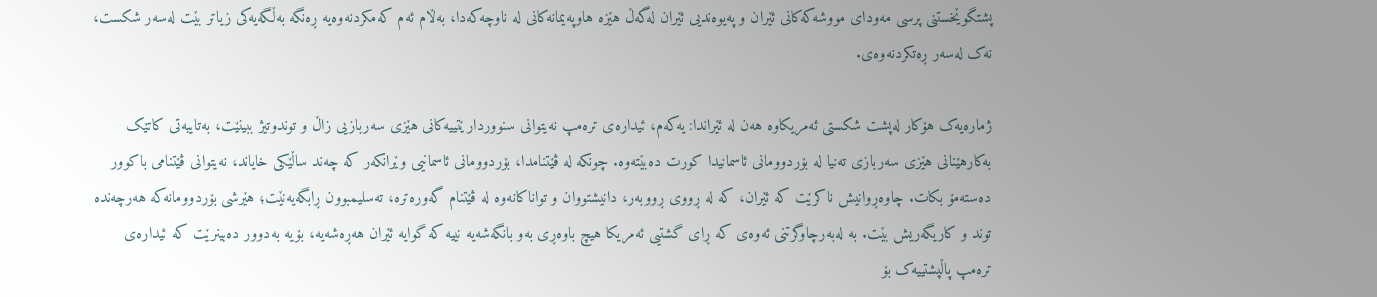پشتگوێخستنی پرسی مەودای مووشەکەکانی ئێران و پەیوەندیی ئێران لەگەڵ هێزە هاوپەیمانەکانی لە ناوچەکەدا، بەڵام ئەم کەمکردنەوەیە ڕەنگە بەڵگەیەکی زیاتر بێت لەسەر شکست، نەک لەسەر ڕەتکردنەوەی.

ژمارەیەک هۆکار لەپشت شکستی ئەمریکاوە هەن لە ئێراندا: یەکەم، ئیدارەی ترەمپ نەیتوانی سنووردارێتییه‌کانی هێزی سەربازیی زاڵ و توندوتیژ ببینێت، بەتایبەتی کاتێک بەکارهێنانی هێزی سەربازی تەنیا لە بۆردوومانی ئاسمانیدا کورت دەبێتەوە. چونکە لە ڤێتنامدا، بۆردوومانی ئاسمانیی وێرانکەر کە چەند ساڵێکی خایاند، نەیتوانی ڤێتنامی باکوور دەستەمۆ بکات. چاوەڕوانیش ناکرێت کە ئێران، کە لە ڕووی ڕووبەر، دانیشتووان و تواناکانەوە لە ڤێتنام گەورەترە، تەسلیمبوون ڕابگەیەنێت؛ هێرشی بۆردوومانەکە هەرچەندە توند و کاریگەریش بێت. بە لەبەرچاوگرتنی ئەوەی کە ڕای گشتیی ئەمریکا هیچ باوه‌ڕی به‌و بانگەشەیه‌ نییه‌ كه‌ گوایه‌ ئێران هه‌ڕه‌شه‌یه‌، بۆیە به‌دوور ده‌بینرێت کە ئیدارەی ترەمپ پاڵپشتییەک بۆ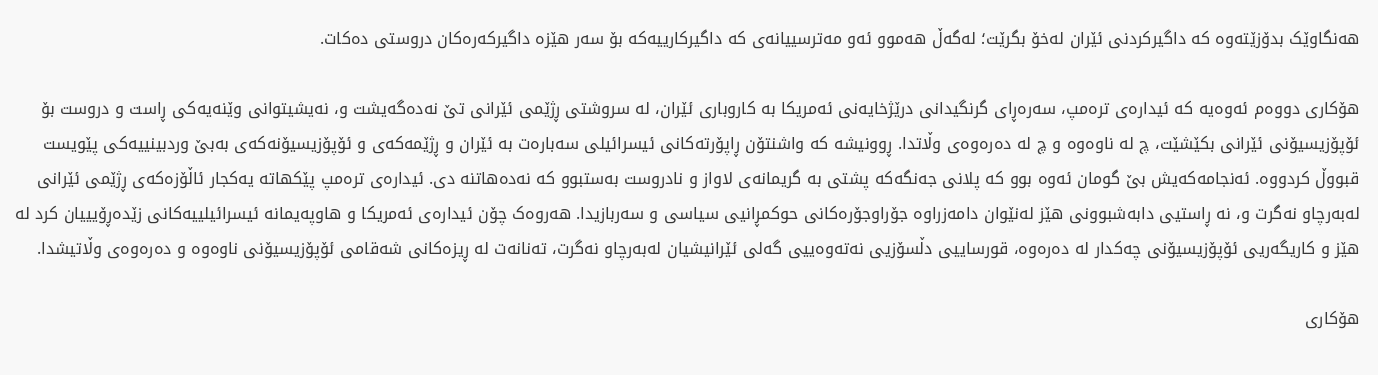هەنگاوێک بدۆزێتەوە کە داگیرکردنی ئێران لەخۆ بگرێت؛ لەگەڵ هەموو ئەو مەترسییانەی کە داگیرکارییەکە بۆ سەر هێزە داگیرکەرەکان دروستی دەکات.

هۆکاری دووەم ئەوەیە کە ئیدارەی ترەمپ، سەرەڕای گرنگیدانی درێژخایەنی ئەمریکا بە کاروباری ئێران، لە سروشتی ڕژێمی ئێرانی تێ نەدەگەیشت و، نەیشیتوانی وێنەیەکی ڕاست و دروست بۆ ئۆپۆزیسیۆنی ئێرانی بکێشێت، چ لە ناوەوە و چ لە دەرەوەی وڵاتدا. ڕوونیشە کە واشنتۆن ڕاپۆرتەکانی ئیسرائیلی سەبارەت بە ئێران و ڕژێمەکەی و ئۆپۆزیسیۆنەکەی بەبێ وردبینییەکی پێویست قبووڵ کردووە. ئەنجامەکەیش بێ گومان ئەوە بوو کە پلانی جه‌نگەکە پشتی بە گریمانەی لاواز و نادروست بەستبوو کە نەدەهاتنە دی. ئیدارەی ترەمپ پێکهاتە یەکجار ئاڵۆزەکەی ڕژێمی ئێرانی لەبەرچاو نەگرت و، نە ڕاستیی دابەشبوونی هێز لەنێوان دامەزراوە جۆراوجۆرەکانی حوکمڕانیی سیاسی و سەربازیدا. هەروەک چۆن ئیدارەی ئەمریکا و هاوپەیمانە ئیسرائیلییەکانی زێدەڕۆیییان کرد لە هێز و کاریگەریی ئۆپۆزیسیۆنی چەکدار لە دەرەوە، قورساییی دڵسۆزیی نەتەوەییی گەلی ئێرانیشیان لەبەرچاو نەگرت، تەنانەت لە ڕیزەکانی شەقامی ئۆپۆزیسیۆنی ناوەوە و دەرەوەی وڵاتیشدا.

هۆکاری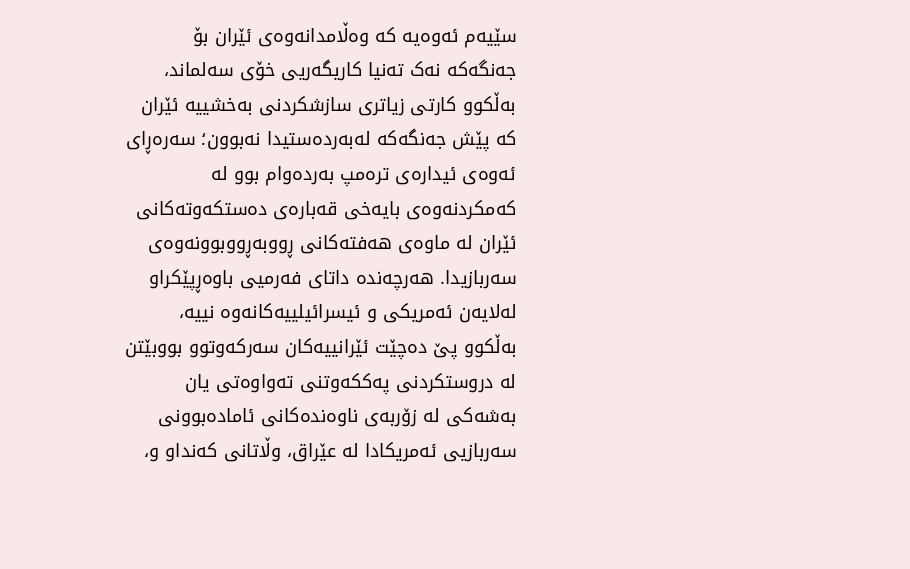سێیەم ئەوەیە کە وەڵامدانەوەی ئێران بۆ جه‌نگەکە نەک تەنیا کاریگەریی خۆی سەلماند، بەڵکوو کارتی زیاتری سازشکردنی بەخشییە ئێران کە پێش جه‌نگەکە لەبەردەستیدا نەبوون؛ سەرەڕای ئەوەی ئیدارەی ترەمپ بەردەوام بوو لە کەمکردنەوەی بایه‌خی قەبارەی دەستکەوتەکانی ئێران لە ماوەی هەفتەکانی ڕووبەڕووبوونەوەی سەربازیدا. هەرچەندە داتای فەرمیی باوەڕپێکراو لەلایەن ئەمریکی و ئیسرائیلییەکانەوە نییە، بەڵکوو پێ دەچێت ئێرانییەکان سەرکەوتوو بووبێتن لە دروستکردنی پەککەوتنی تەواوەتی یان بەشەکی لە زۆربەی ناوەندەکانی ئامادەبوونی سەربازیی ئەمریکادا لە عێراق، وڵاتانی کەنداو و،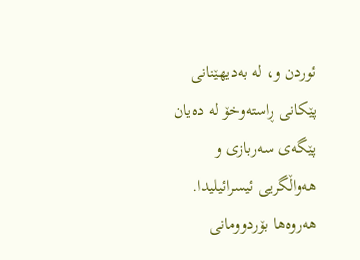ئوردن و، لە بەدیهێنانی پێكانی ڕاستەوخۆ لە دەیان پێگەی سەربازی و هەواڵگریی ئیسرائیلیدا. هەروەها بۆردوومانی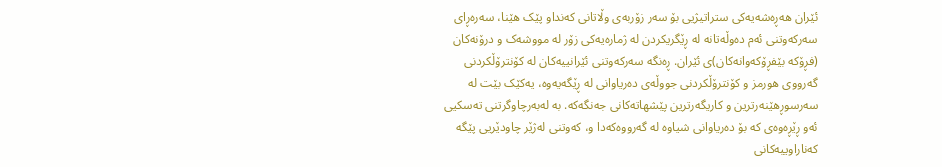ئێران هەڕەشەیەکی ستراتیژیی بۆ سەر زۆربەی وڵاتانی کەنداو پێک هێنا، سەرەڕای سەرکەوتنی ئەم دەوڵەتانە لە ڕێگریکردن لە ژمارەیەکی زۆر لە مووشەک و درۆنه‌كان (فڕۆکە بێفڕۆکەوانەکان)ی ئێران. ڕەنگە سەرکەوتنی ئێرانییەکان لە کۆنترۆڵکردنی گەرووی هورمز و کۆنترۆڵکردنی جووڵەی دەریاوانی لە ڕێگەیەوە، یەکێک بێت لە سەرسوڕهێنەرترین و کاریگەرترین پێشهاتەکانی جه‌نگەکە. بە لەبەرچاوگرتنی تەسکیی ئەو ڕێڕەوەی کە بۆ دەریاوانی شیاوە لە گەرووەکەدا و، کەوتنی لەژێر چاودێریی پێگە کەناراوییەکانی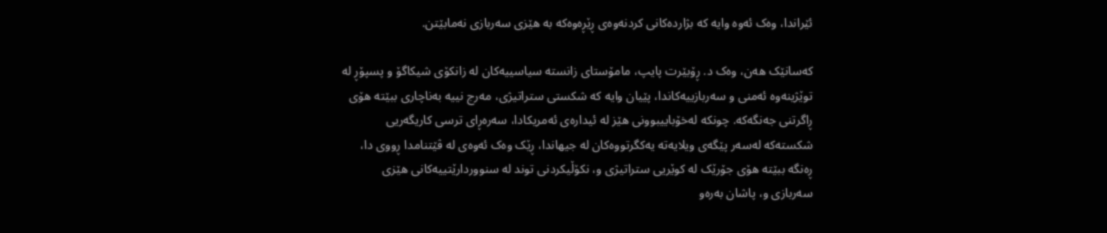ئێراندا، وەک ئەوە وایە کە بژاردەکانی کردنەوەی ڕێڕەوەکە بە هێزی سەربازی نەمابێتن.

کەسانێک هەن، وەک د. ڕۆبێرت پایپ، مامۆستای زانستە سیاسییەکان لە زانکۆی شیکاگۆ و پسپۆڕ لە توێژینەوە ئەمنی و سەربازییەکاندا، پێیان وایە کە شکستی ستراتیژی، مەرج نییە بەناچاری ببێتە هۆی ڕاگرتنی جه‌نگەکە. چونکە لەخۆباییبوونی هێز لە ئیدارەی ئەمریکادا، سەرەڕای ترسی کاریگەریی شکستەکە لەسەر پێگەی ویلایەتە یەکگرتووەکان لە جیهاندا، ڕێک وەک ئەوەی لە ڤێتنامدا ڕووی دا، ڕەنگە ببێته‌ هۆی جۆرێک لە کوێریی ستراتیژی و، نکۆڵیکردنی توند لە سنووردارێتییه‌کانی هێزی سەربازی و، پاشان بەرەو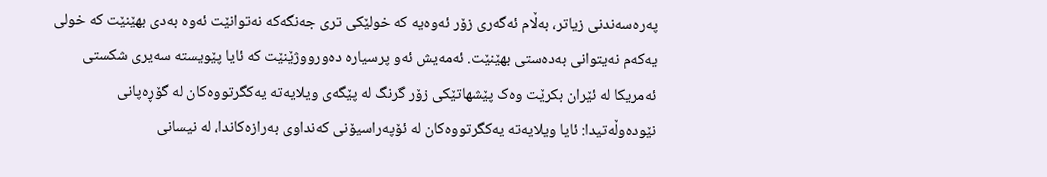پەرەسەندنی زیاتر، بەڵام ئەگەری زۆر ئەوەیە کە خولێکی تری جه‌نگەکە نەتوانێت ئەوە بەدی بهێنێت کە خولی یەکەم نەیتوانی بەدەستی بهێنێت. ئەمەیش ئەو پرسیارە دەورووژێنێت کە ئایا پێویستە سەیری شکستی ئەمریکا لە ئێران بکرێت وەک پێشهاتێکی زۆر گرنگ لە پێگەی ویلایەتە یەکگرتووەکان لە گۆڕەپانی نێودەوڵەتیدا: ئایا ویلایەتە یەکگرتووەکان لە ئۆپەراسیۆنی کەنداوی بەرازەکاندا، لە نیسانی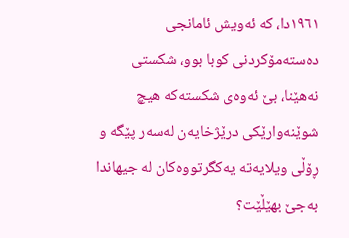١٩٦١دا، کە ئەویش ئامانجی دەستەمۆکردنی کوبا بوو، شکستی نەهێنا، بێ ئەوەی شکستەکە هیچ شوێنەوارێکی درێژخایەن لەسەر پێگە و ڕۆڵی ویلایەتە یەکگرتووەکان لە جیهاندا بەجێ بهێڵێت؟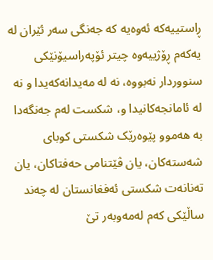ڕاستییەکە ئەوەیە کە جه‌نگی سەر ئێران لە یەکەم ڕۆژییەوە چیتر ئۆپەراسیۆنێکی سنووردار نەبووە، نە لە مەیدانەکەیدا و نە لە ئامانجەکانیدا و، شکست لەم جه‌نگەدا بە هەموو پێوەرێک شکستی کوبای شەستەکان، يان ڤێتنامی حەفتاکان، یان تەنانەت شکستی ئەفغانستان لە چەند ساڵێکی کەم لەمەوبەر تێ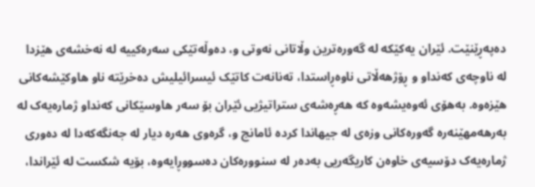دەپەڕێنێت. ئێران یەکێکە لە گەورەترین وڵاتانی نەوتی و، دەوڵەتێکی سەرەکییە لە نەخشەی هێزدا لە ناوچەی کەنداو و ڕۆژهەڵاتی ناوەڕاستدا، تەنانەت کاتێک ئیسرائیلیش دەخرێتە ناو هاوکێشەکانی هێزەوە. بەهۆی ئەوەیشه‌وه‌ كه‌ هەڕەشەی ستراتیژیی ئێران بۆ سەر هاوسێکانی کەنداو ژمارەیەک لە بەرهەمهێنەرە گەورەکانی وزەی لە جیهاندا کردە ئامانج و، گرەوی هەرە دیار لە جه‌نگەکەدا لە دەوری ژمارەیەک دۆسیەی خاوەن کاریگەریی بەدەر لە سنوورەکان دەسووڕایەوە، بۆیە شکست لە ئێراندا،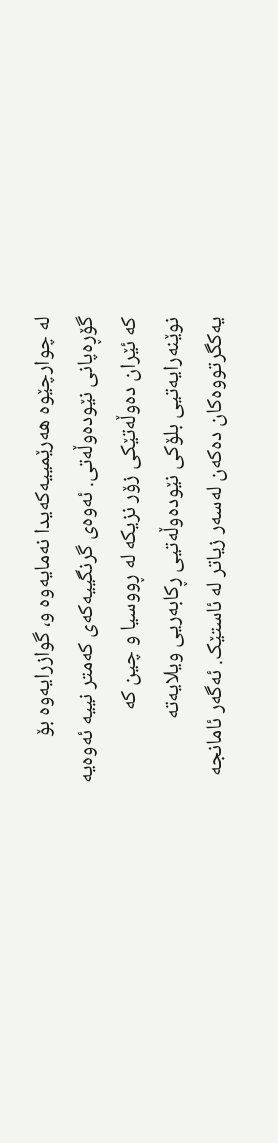لە چوارچێوە هەرێمییەکەیدا نه‌مایه‌وه‌ و، گوازرایەوە بۆ گۆڕەپانی نێودەوڵەتی. ئەوەی گرنگییەکەی کەمتر نییە ئەوەیە کە ئێران دەوڵەتێکی زۆر نزیکە لە ڕووسیا و چین کە نوێنەرایەتیی بلۆکی نێودەوڵەتیی ڕکابەریی ویلایەتە یەکگرتووەکان دەکەن لەسەر زیاتر لە ئاستێک. ئەگەر ئامانجە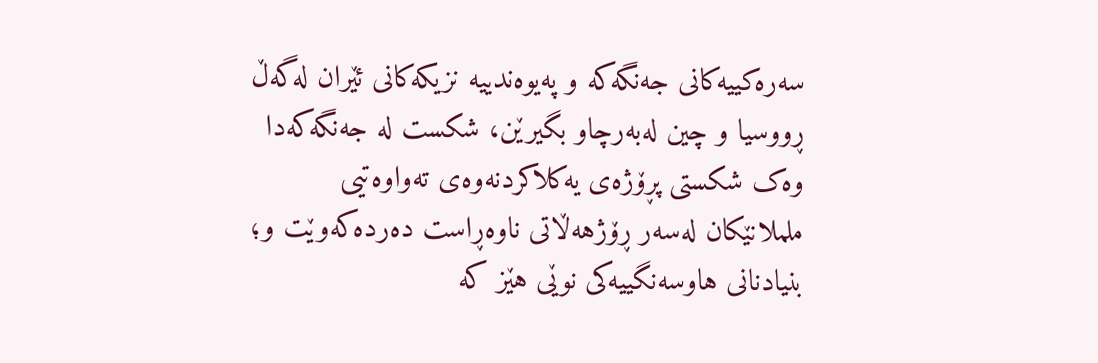سەرەکییەکانی جه‌نگەکە و پەیوەندییە نزیکەکانی ئێران لەگەڵ ڕووسیا و چین لەبەرچاو بگیرێن، شکست لە جه‌نگەکەدا وەک شکستی پڕۆژەی یەکلاکردنەوەی تەواوەتیی ململانێکان لەسەر ڕۆژهەڵاتی ناوەڕاست دەردەکەوێت و؛ بنیادنانی هاوسەنگییەکی نوێی هێز کە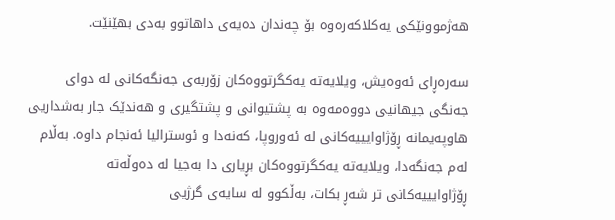هەژموونێکی یەکلاکەرەوە بۆ چەندان دەیەی داهاتوو بەدی بهێنێت.

سەرەڕای ئەوەیش، ویلایەتە یەکگرتووەکان زۆربەی جه‌نگەکانی لە دوای جه‌نگی جیهانیی دووەمەوە بە پشتیوانی و پشتگیری و هەندێک جار بەشداریی هاوپەیمانە ڕۆژاوایییەکانی لە ئەوروپا، کەنەدا و ئوسترالیا ئەنجام داوە. بەڵام لەم جه‌نگەدا، ویلایەتە یەکگرتووەکان بڕیاری دا بەجیا لە دەوڵەتە ڕۆژاوایییەکانی تر شەڕ بکات، بەڵکوو لە سایەی گرژیی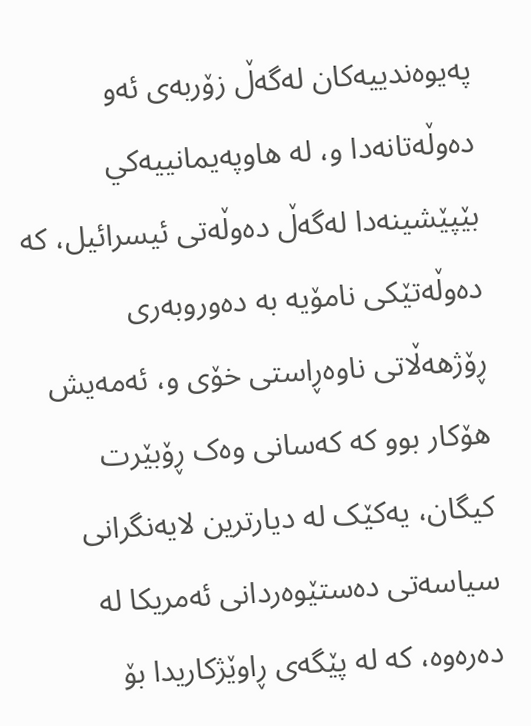پەیوەندییەکان لەگەڵ زۆربەی ئەو دەوڵەتانەدا و، لە هاوپەیمانییەكي بێپێشینەدا لەگەڵ دەوڵەتی ئیسرائیل، کە دەوڵەتێکی نامۆیە بە دەوروبەری ڕۆژهەڵاتی ناوەڕاستی خۆی و، ئەمەیش هۆکار بوو کە کەسانی وەک ڕۆبێرت کیگان، یەکێک لە دیارترین لایەنگرانی سیاسەتی دەستێوەردانی ئەمریکا لە دەرەوە، کە لە پێگەی ڕاوێژکاریدا بۆ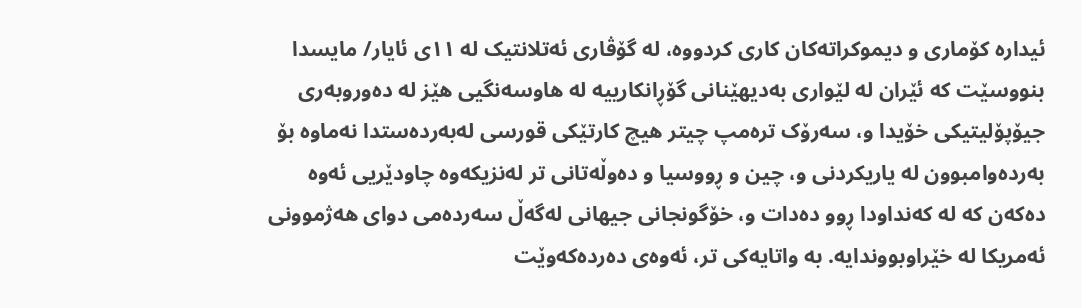ئیدارە کۆماری و دیموکراتەکان کاری کردووە، لە گۆڤاری ئەتلانتیک لە ١١ی ئایار/ مایسدا بنووسێت کە ئێران لە لێواری بەدیهێنانی گۆڕانکارییە لە هاوسەنگیی هێز لە دەوروبەری جیۆپۆلیتیکی خۆیدا و، سەرۆک ترەمپ چیتر هیچ کارتێکی قورسی لەبەردەستدا نەماوە بۆ بەردەوامبوون لە یاریکردنی و، چین و ڕووسیا و دەوڵەتانی تر لەنزیکەوە چاودێریی ئەوە دەکەن کە لە کەنداودا ڕوو دەدات و، خۆگونجانی جیهانی لەگەڵ سەردەمی دوای هەژموونی ئەمریکا لە خێراوبووندایە. بە واتایەکی تر، ئەوەی دەردەکەوێت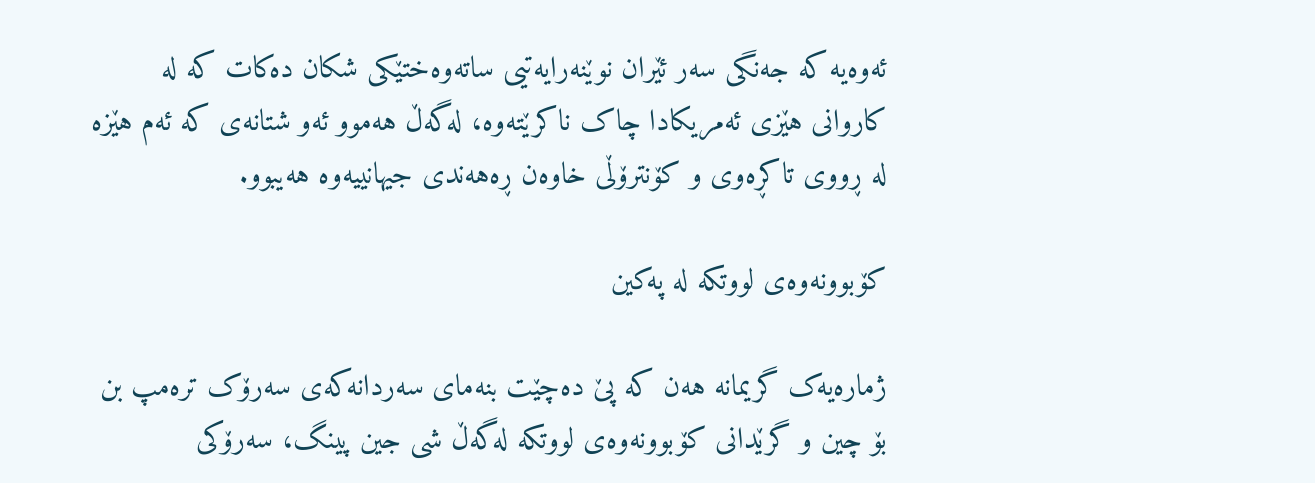ئەوەیە کە جه‌نگی سەر ئێران نوێنەرایەتیی ساتەوەختێکی شکان دەکات کە لە کاروانی هێزی ئەمریکادا چاک ناکرێتەوە، لەگەڵ هەموو ئەو شتانەی کە ئەم هێزە لە ڕووی تاکڕەوی و کۆنترۆڵی خاوەن ڕەهەندی جیهانییەوە هەیبوو.

کۆبوونەوەی لووتکە لە پەکین

ژمارەیەک گریمانە هەن کە پێ دەچێت بنەمای سەردانەکەی سەرۆک ترەمپ بن بۆ چین و گرێدانی کۆبوونەوەی لووتکە لەگەڵ شی جین پینگ، سەرۆکی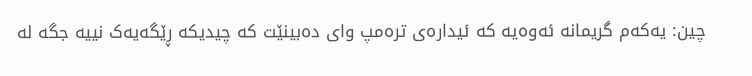چین: یەکەم گریمانه‌ ئه‌وه‌یه‌ كه‌ ئیدارەی ترەمپ وای دەبینێت کە چیدیکە ڕێگه‌یەک نییە جگە لە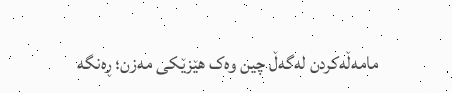مامەڵەکردن لەگەڵ چین وەک هێزێکی مەزن؛ ڕەنگە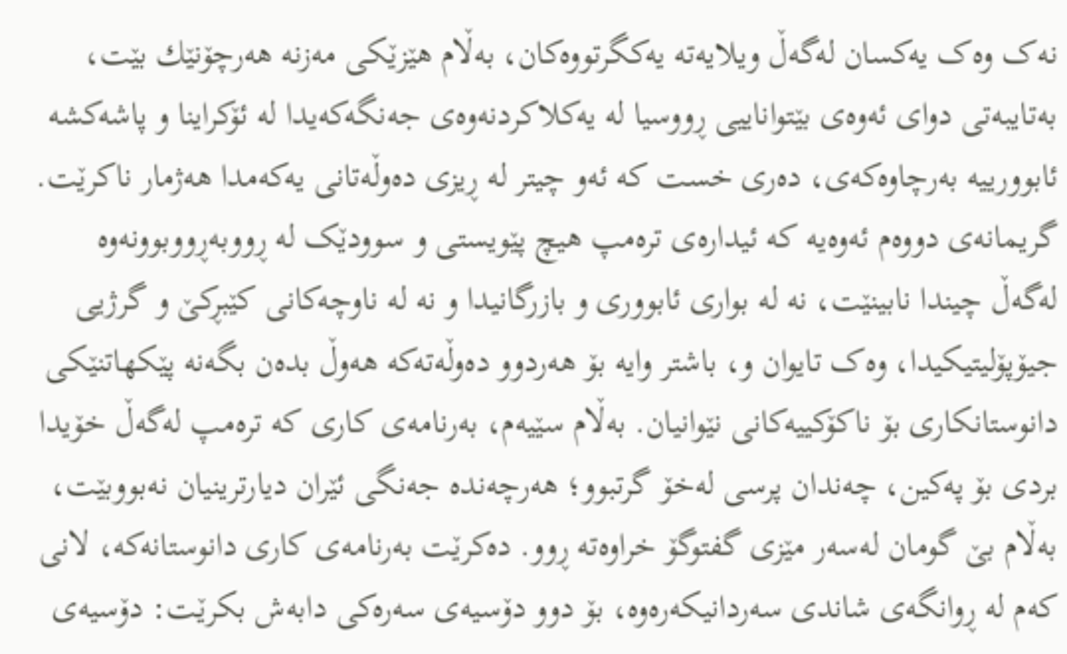نەک وەک یەکسان لەگەڵ ویلایەتە یەکگرتووەکان، بەڵام هێزێکی مەزنە هه‌رچۆنێك بێت، بەتایبەتی دوای ئەوەی بێتواناییی ڕووسیا لە یەکلاکردنەوەی جه‌نگەکەیدا لە ئۆکراینا و پاشەکشە ئابوورییە بەرچاوەکەی، دەری خست کە ئەو چیتر لە ڕیزی دەوڵەتانی یەکەمدا هەژمار ناکرێت. گریمانەی دووەم ئه‌وه‌یه‌ كه‌ ئیدارەی ترەمپ هیچ پێویستی و سوودێک لە ڕووبەڕووبوونەوە لەگەڵ چیندا نابینێت، نە لە بواری ئابووری و بازرگانیدا و نە لە ناوچەکانی کێبڕکێ و گرژیی جیۆپۆلیتیکیدا، وەک تایوان و، باشتر وایە بۆ هەردوو دەوڵەتەکە هەوڵ بدەن بگەنە پێکهاتنێکی دانوستانکاری بۆ ناکۆکییەکانی نێوانیان. بەڵام سێیەم، بەرنامەی کاری کە ترەمپ لەگەڵ خۆیدا بردی بۆ پەکین، چەندان پرسی لەخۆ گرتبوو؛ هه‌رچه‌نده‌ جه‌نگی ئێران دیارترینیان نەبووبێت، بەڵام بێ گومان لەسەر مێزی گفتوگۆ خراوەتە ڕوو. دەکرێت بەرنامەی کاری دانوستانەکە، لانی کەم لە ڕوانگەی شاندی سەردانیکەرەوە، بۆ دوو دۆسیەی سەرەکی دابەش بکرێت: دۆسیەی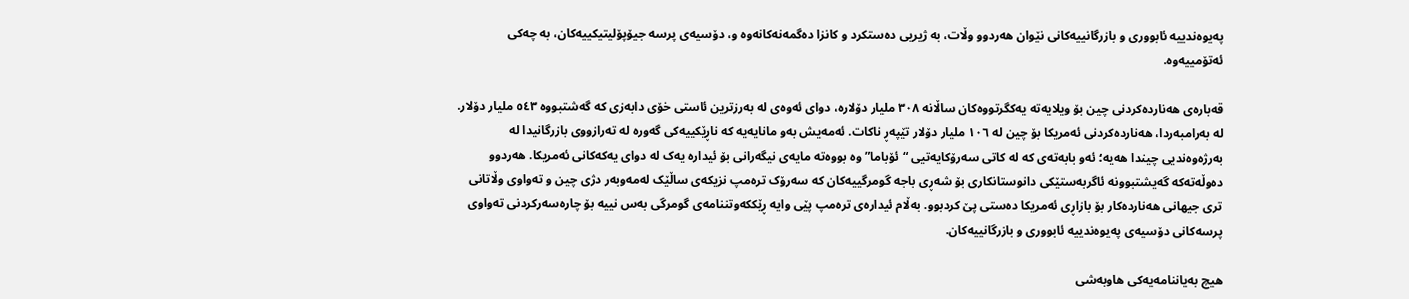پەیوەندییە ئابووری و بازرگانییەکانی نێوان هەردوو وڵات، بە ژیریی دەستکرد و کانزا دەگمەنەکانەوە و، دۆسیەی پرسە جیۆپۆلیتیکییەکان، بە چەکی ئەتۆمییەوە.

قەبارەی هەناردەکردنی چین بۆ ویلایەتە یەکگرتووەکان ساڵانە ٣٠٨ ملیار دۆلارە، دوای ئەوەی لە بەرزترین ئاستی خۆی دابەزی کە گەشتبووە ٥٤٣ ملیار دۆلار. لە بەرامبەردا، هەناردەکردنی ئەمریکا بۆ چین لە ١٠٦ ملیار دۆلار تێپەڕ ناکات. ئەمەیش بەو مانایەیە کە ناڕێکییەکی گەورە لە تەرازووی بازرگانیدا لە بەرژەوەندیی چیندا هەیە؛ ئەو بابەتەی کە لە کاتی سەرۆکایەتیی “ئۆباما”وە بووەتە مایەی نیگەرانی بۆ ئیدارە یەک لە دوای یەکەکانی ئەمریکا. هەردوو دەوڵەتەکە گەیشتبوونە ئاگربەستێکی دانوستانکاری بۆ شەڕی باجە گومرگییەکان کە سەرۆک ترەمپ نزیکەی ساڵێک لەمەوبەر دژی چین و تەواوی وڵاتانی تری جیهانی هەناردەکار بۆ بازاڕی ئەمریکا دەستی پێ کردبوو. بەڵام ئیدارەی ترەمپ پێی وایە ڕێککەوتننامەی گومرگی بەس نییە بۆ چارەسەرکردنی تەواوی پرسەکانی دۆسیەی پەیوەندییە ئابووری و بازرگانییەکان.

هیچ بەیاننامەیەکی هاوبەشی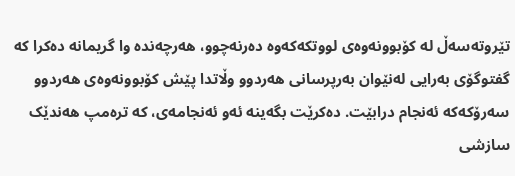تێروته‌سه‌ڵ لە کۆبوونەوەی لووتکەکەوە دەرنەچوو، هەرچەندە وا گریمانە دەکرا کە گفتوگۆی بەرایی لەنێوان بەرپرسانی هەردوو وڵاتدا پێش کۆبوونەوەی هەردوو سەرۆکەکە ئەنجام درابێت. دەکرێت بگه‌ینه‌ ئه‌و ئه‌نجامه‌ی، کە ترەمپ هەندێک سازشی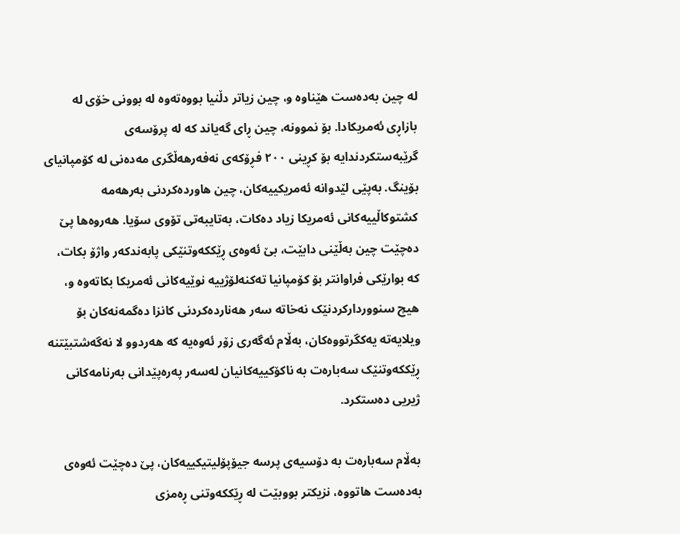لە چین بەدەست هێناوە و، چین زیاتر دڵنیا بووەتەوە لە بوونی خۆی لە بازاڕی ئەمریکادا. بۆ نموونە، چین ڕای گەیاند کە لە پرۆسەی گرێبەستکردندایە بۆ کڕینی ٢٠٠ فڕۆکەی نەفەرهەڵگری مەدەنی لە کۆمپانیای بۆینگ. بەپێی لێدوانە ئەمریکییەکان، چین هاوردەکردنی بەرهەمە کشتوکاڵییەکانی ئەمریکا زیاد دەکات، بەتایبەتی تۆوی سۆیا. هەروەها پێ دەچێت چین بەڵێنی دابێت، بێ ئەوەی ڕێککەوتنێکی پابەندکەر واژۆ بکات، کە بوارێکی فراوانتر بۆ کۆمپانیا تەکنەلۆژییە نوێیەکانی ئەمریکا بکاتەوە و، هیچ سنووردارکردنێک نەخاتە سەر هەناردەکردنی کانزا دەگمەنەکان بۆ ویلایەتە یەکگرتووەکان، بەڵام ئەگەری زۆر ئەوەیە کە هەردوو لا نەگەشتبێتنە ڕێککەوتنێک سەبارەت بە ناكۆكییەكانیان لەسەر پەرەپێدانی بەرنامەکانی ژیریی دەستکرد.

بەڵام سەبارەت بە دۆسیەی پرسە جیۆپۆلیتیکییەکان، پێ دەچێت ئەوەی بەدەست هاتووە، نزیکتر بووبێت لە ڕێککەوتنی ڕەمزی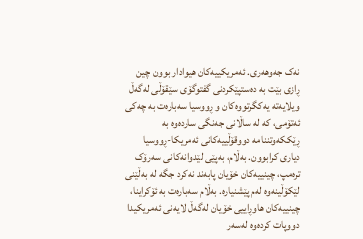نەک جەوهەری. ئەمریکییەکان هیوادار بوون چین ڕازی بێت بە دەستپێکردنی گفتوگۆی سێقۆڵی لەگەڵ ویلایەتە یەکگرتووەکان و ڕووسیا سەبارەت بە چەکی ئەتۆمی، کە لە ساڵانی جه‌نگی ساردەوە بە ڕێککەوتننامە دووقۆڵییەکانی ئەمریکا-ڕووسیا دیاری کرابوون. بەڵام، بەپێی لێدوانەکانی سەرۆک ترەمپ، چینییەکان خۆیان پابەند نەکرد جگە لە بەڵێنی لێکۆڵینەوە لەم پێشنیارە. بەڵام سەبارەت بە ئۆکراینا، چینییەکان هاوڕاییی خۆیان لەگەڵ لایەنی ئەمریکیدا دووپات کردەوە لەسەر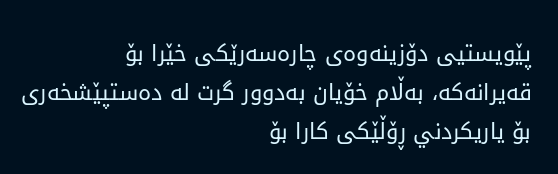پێویستیی دۆزینەوەی چارەسەرێکی خێرا بۆ قەیرانەکە، بەڵام خۆیان بەدوور گرت لە دەستپێشخەری بۆ یاریکردني ڕۆڵێکی کارا بۆ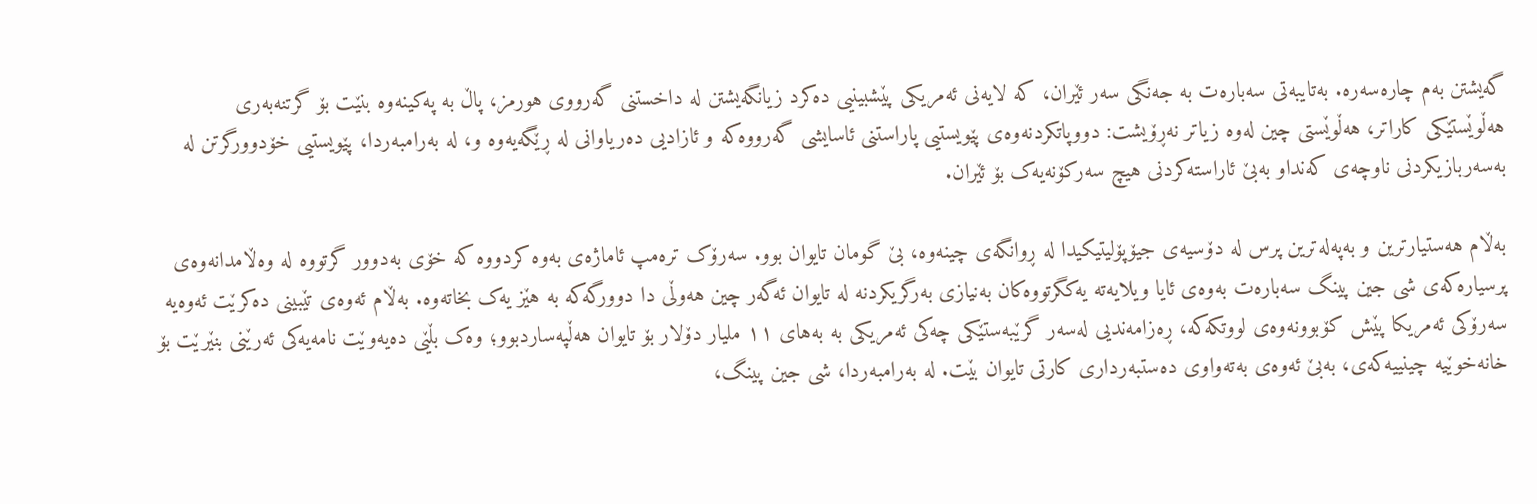گەیشتن بەم چارەسەرە. بەتایبەتی سەبارەت بە جه‌نگی سەر ئێران، کە لایەنی ئەمریکی پێشبینیی دەکرد زیانگەیشتن لە داخستنی گەرووی هورمز، پاڵ بە پەکینەوە بنێت بۆ گرتنەبەری هەڵوێستێکی کاراتر، هەڵوێستی چین له‌وه‌ زیاتر نه‌ڕۆیشت: دووپاتکردنەوەی پێویستیی پاراستنی ئاسایشی گەرووەکە و ئازادیی دەریاوانی لە ڕێگەیەوە و، لە بەرامبەردا، پێویستیی خۆدوورگرتن لە بەسەربازیکردنی ناوچەی کەنداو بەبێ ئاراستەکردنی هیچ سەرکۆنەیەک بۆ ئێران.

بەڵام هەستیارترین و بەپەلەترین پرس لە دۆسیەی جیۆپۆلیتیکیدا لە ڕوانگەی چینەوە، بێ گومان تایوان بوو. سەرۆک ترەمپ ئاماژەی بەوە کردووە کە خۆی بەدوور گرتووە لە وەڵامدانەوەی پرسیارەکەی شی جین پینگ سەبارەت بەوەی ئایا ویلایەتە یەکگرتووەکان بەنیازی بەرگریکردنە لە تایوان ئەگەر چین هەوڵی دا دوورگەکە بە هێز یەک بخاتەوە. بەڵام ئەوەی تێبینی دەکرێت ئەوەیە سەرۆکی ئەمریکا پێش کۆبوونەوەی لووتکەکە، ڕەزامەندیی لەسەر گرێبەستێکی چەکی ئەمریکی بە بەهای ١١ ملیار دۆلار بۆ تایوان هەڵپەساردبوو؛ وەک بڵێی دەیەوێت نامەیەکی ئەرێنی بنێرێت بۆ خانەخوێیە چینییەکەی، بەبێ ئەوەی بەتەواوی دەستبەرداری کارتی تایوان بێت. لە بەرامبەردا، شی جین پینگ،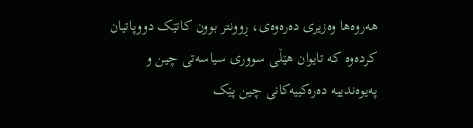هەروەها وەزیری دەرەوەی، ڕوونتر بوون کاتێک دووپاتیان کردەوە کە تایوان هێڵی سووری سیاسەتی چین و پەیوەندییە دەرەکییەکانی چین پێک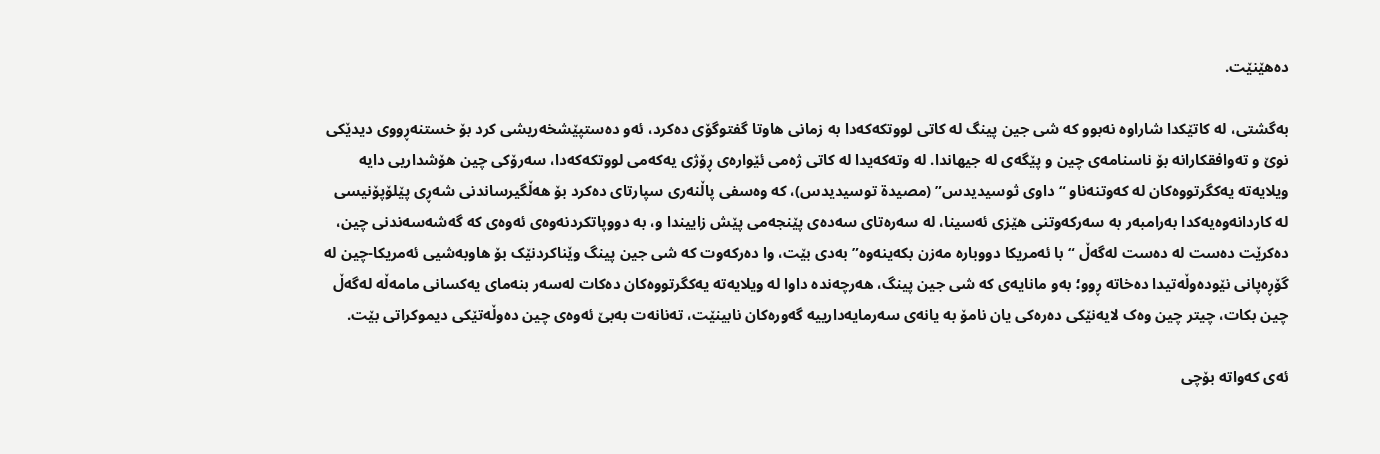دەهێنێت.

بەگشتی، لە کاتێکدا شاراوە نەبوو کە شی جین پینگ لە کاتی لووتکەکەدا بە زمانی هاوتا گفتوگۆی دەکرد، ئەو دەستپێشخەریشی کرد بۆ خستنەڕووی دیدێکی نوێ و تەوافقکارانە بۆ ناسنامەی چین و پێگەی لە جیهاندا. لە وتەکەیدا له‌ كاتی ژەمی ئێوارەی ڕۆژی یەکەمی لووتکەکەدا، سەرۆکی چین هۆشداریی دایە ویلایەتە یەکگرتووەکان لە کەوتنەناو “داوی ثوسیدیدس” (مصيدة توسيديدس)، کە وەسفی پاڵنەری سپارتای دەکرد بۆ هەڵگیرساندنی شەڕی پێلۆپۆنیسی لە کاردانەوەیەکدا بەرامبەر بە سەرکەوتنی هێزی ئەسینا، لە سەرەتای سەدەی پێنجەمی پێش زاییندا و، بە دووپاتکردنەوەی ئەوەی کە گەشەسەندنی چین، دەکرێت دەست لە دەست لەگەڵ “با ئەمریکا دووبارە مەزن بکەینەوە” بەدی بێت، وا دەرکەوت کە شی جین پینگ وێناکردنێک بۆ هاوبەشیی ئەمریکا-چین لە گۆڕەپانی نێودەوڵەتیدا دەخاتە ڕوو؛ بەو مانایەی کە شی جین پینگ، هەرچەندە داوا لە ویلایەتە یەکگرتووەکان دەکات لەسەر بنەمای یەکسانی مامەڵە لەگەڵ چین بکات، چیتر چین وەک لایەنێکی دەرەکی یان نامۆ بە یانەی سەرمایەدارییە گەورەکان نابینێت، تەنانەت بەبێ ئەوەی چین دەوڵەتێکی دیموکراتی بێت.

ئەی کەواتە بۆچی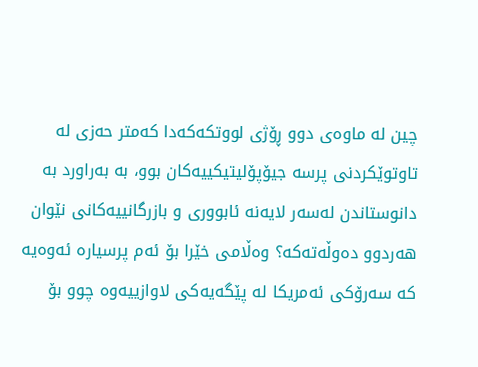چین لە ماوەی دوو ڕۆژی لووتکەکەدا کەمتر حه‌زی له‌ تاوتوێکردنی پرسە جیۆپۆلیتیکییەکان بوو، بە بەراورد بە دانوستاندن لەسەر لایەنە ئابووری و بازرگانییەکانی نێوان هەردوو دەوڵەتەکە؟ وەڵامی خێرا بۆ ئەم پرسیارە ئەوەیە کە سەرۆکی ئەمریکا لە پێگەیەکی لاوازییەوە چوو بۆ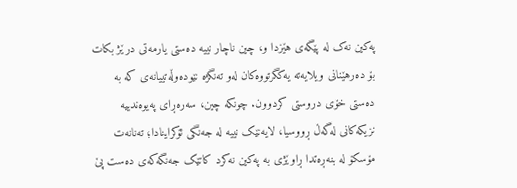پەکین نەک لە پێگەی هێزدا و، چین ناچار نییە دەستی یارمەتی درێژ بکات بۆ دەرهێنانی ویلایەتە یەکگرتووەکان لەو تەنگژە نێودەوڵەتییانەی کە بە دەستی خۆی دروستی کردوون. چونکە چین، سەرەڕای پەیوەندییە نزیکەکانی لەگەڵ ڕووسیا، لایەنێک نییە لە جه‌نگی ئۆکراینادا؛ تەنانەت مۆسکۆ لە بنەڕەتدا ڕاوێژی بە پەکین نەکرد کاتێک جه‌نگەکەی دەست پێ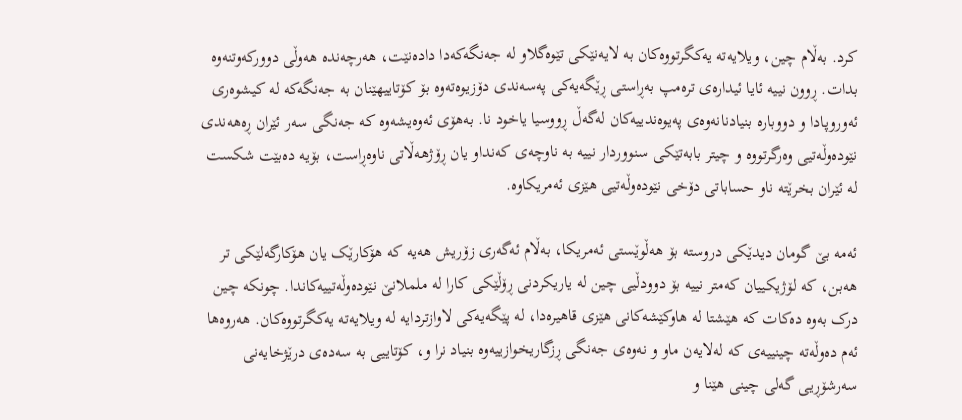کرد. بەڵام چین، ویلایەتە یەکگرتووەکان بە لایەنێکی تێوەگلاو لە جه‌نگەکەدا دادەنێت، هەرچەندە هەوڵی دوورکەوتنەوە بدات. ڕوون نییە ئایا ئیدارەی ترەمپ بەڕاستی ڕێگەیەکی پەسەندی دۆزیوەتەوە بۆ کۆتاییهێنان بە جه‌نگەکە لە کیشوەری ئەوروپادا و دووبارە بنیادنانەوەی پەیوەندییەکان لەگەڵ ڕووسیا یاخود نا. بەهۆی ئەوەیشه‌وه‌ كه‌ جه‌نگی سەر ئێران ڕەهەندی نێودەوڵەتیی وەرگرتووە و چیتر بابەتێکی سنووردار نییە بە ناوچەی کەنداو یان ڕۆژهەڵاتی ناوەڕاست، بۆیە دەبێت شکست لە ئێران بخرێتە ناو حساباتی دۆخی نێودەوڵەتیی هێزی ئەمریکاوە.

ئەمە بێ گومان دیدێکی دروستە بۆ هەڵوێستی ئەمریکا، بەڵام ئەگەری زۆریش هەیە کە هۆکارێک یان هۆکارگەلێکی تر هەبن، کە لۆژیکییان کەمتر نییە بۆ دوودڵیی چین لە یاریکردنی ڕۆڵێکی کارا لە ململانێ نێودەوڵەتییەکاندا. چونکە چین درک بەوە دەکات کە هێشتا لە هاوکێشەکانی هێزی قاهیرەدا، لە پێگەیەکی لاوازتردایە لە ویلایەتە یەکگرتووەکان. هەروەها ئەم دەوڵەتە چینییەی کە لەلایەن ماو و نەوەی جه‌نگی ڕزگاریخوازییەوە بنیاد نرا و، کۆتاییی بە سەدەی درێژخایەنی سەرشۆڕیی گەلی چینی هێنا و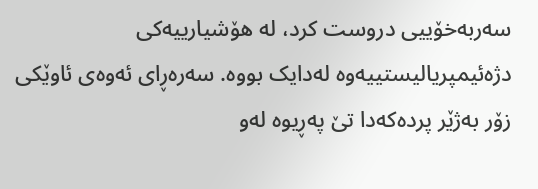سەربەخۆییی دروست کرد، لە هۆشیارییەکی دژەئیمپریالیستییەوە لەدایک بووە. سەرەڕای ئەوەی ئاوێکی زۆر بەژێر پردەکەدا تێ پەڕیوە لەو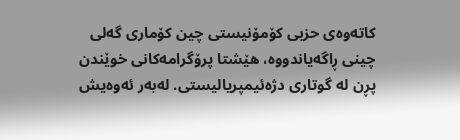کاتەوەی حزبی کۆمۆنیستی چین کۆماری گەلی چینی ڕاگەیاندووە، هێشتا پرۆگرامەکانی خوێندن پڕن لە گوتاری دژەئیمپریالیستی. لەبەر ئەوەیش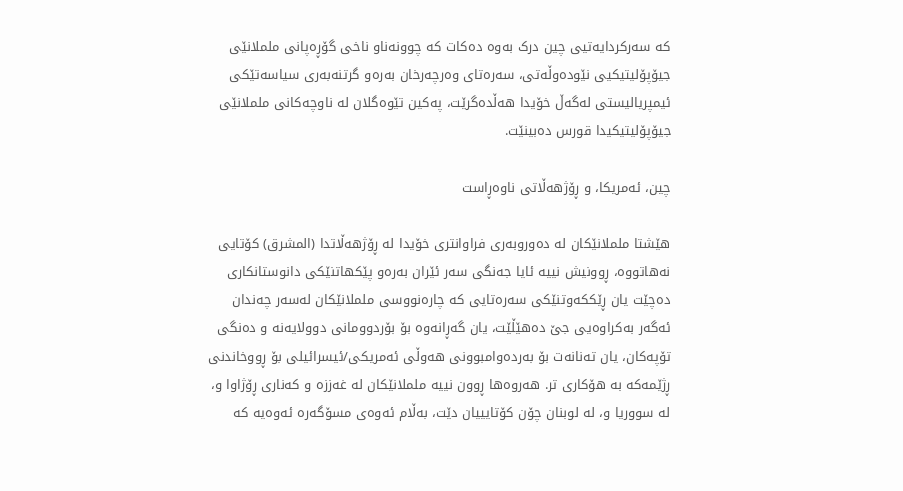كه‌ سەرکردایەتیی چین درک بەوە دەکات کە چوونەناو ناخی گۆڕەپانی ململانێی جیۆپۆلیتیکیی نێودەوڵەتی، سەرەتای وەرچەرخان بەرەو گرتنەبەری سیاسەتێکی ئیمپریالیستی لەگەڵ خۆیدا هەڵدەگرێت، پەکین تێوەگلان لە ناوچەکانی ململانێی جیۆپۆلیتیکیدا قورس ده‌بینێت.

چین، ئەمریکا، و ڕۆژهەڵاتی ناوەڕاست

هێشتا ململانێکان لە دەوروبەری فراوانتری خۆیدا لە ڕۆژهەڵاتدا (المشرق) کۆتایی نەهاتووە، ڕوونیش نییە ئایا جه‌نگی سەر ئێران بەرەو پێکهاتنێکی دانوستانکاری دەچێت یان ڕێککەوتنێکی سەرەتایی کە چارەنووسی ململانێکان لەسەر چەندان ئەگەر بەکراوەیی جێ دەهێڵێت، یان گەڕانەوە بۆ بۆردوومانی دوولایەنە و دەنگی تۆپەکان، یان تەنانەت بۆ بەردەوامبوونی هەوڵی ئەمریکی/ئیسرائیلی بۆ ڕووخاندنی ڕژێمەکە بە هۆکاری تر. هه‌روه‌ها ڕوون نییە ململانێکان لە غەززە و کەناری ڕۆژاوا و، لە سووریا و، لە لوبنان چۆن کۆتایییان دێت، بەڵام ئەوەی مسۆگەرە ئەوەیە کە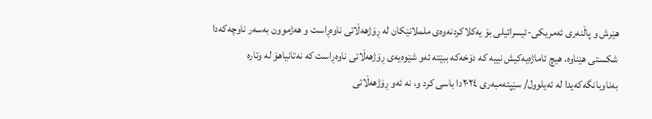هێرش و پاڵنەری ئەمریکی-ئیسرائیلی بۆ یەکلاکردنەوەی ململانێکان لە ڕۆژهەڵاتی ناوەڕاست و هەژموون بەسەر ناوچەکەدا شکستی هێناوە. هیچ ئاماژەیەکیش نییە کە دۆخەکە ببێتە ئەو شێوەیەی ڕۆژهەڵاتی ناوەڕاست کە نەتانیاهۆ لە وتارە بەناوبانگەکەیدا لە ئەیلوول/ سێپتەمبەری ٢٠٢٤دا باسی کرد و، نە ئەو ڕۆژهەڵاتی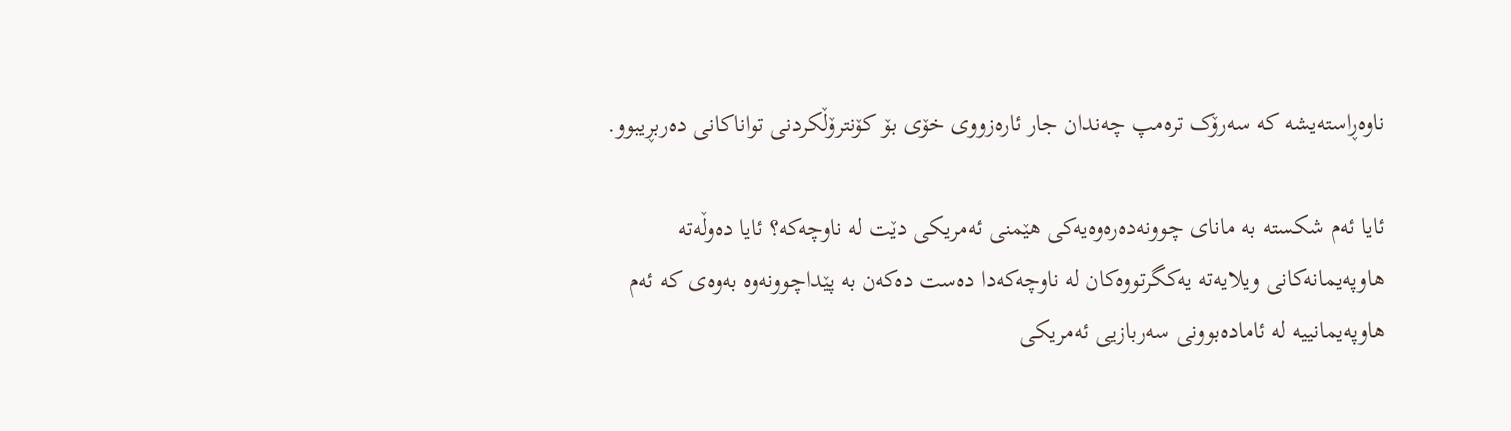ناوەڕاستەیشە کە سەرۆک ترەمپ چەندان جار ئارەزووی خۆی بۆ کۆنترۆڵکردنی تواناکانی دەربڕیبوو.

ئایا ئەم شکستە بە مانای چوونەدەرەوەیەکی هێمنی ئەمریکی دێت لە ناوچەکە؟ ئایا دەوڵەتە هاوپەیمانەکانی ویلایەتە یەکگرتووەکان لە ناوچەکەدا دەست دەکەن بە پێداچوونەوە بەوەی کە ئەم هاوپەیمانییە لە ئامادەبوونی سەربازیی ئەمریکی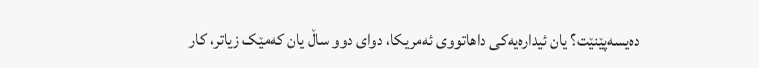دەیسەپێنێت؟ یان ئیدارەیەکی داهاتووی ئەمریکا، دوای دوو ساڵ یان کەمێک زیاتر، کار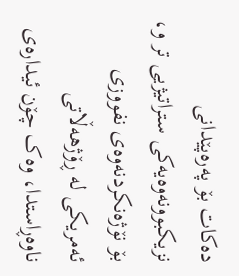دەکات بۆ پەرەپێدانی نزیکبوونەوەیەکی ستراتیژیی تر و، بۆ نۆژەنکردنەوەی نفووزی ئەمریکی لە ڕۆژهەڵاتی ناوەڕاستدا، وەک چۆن ئیدارەی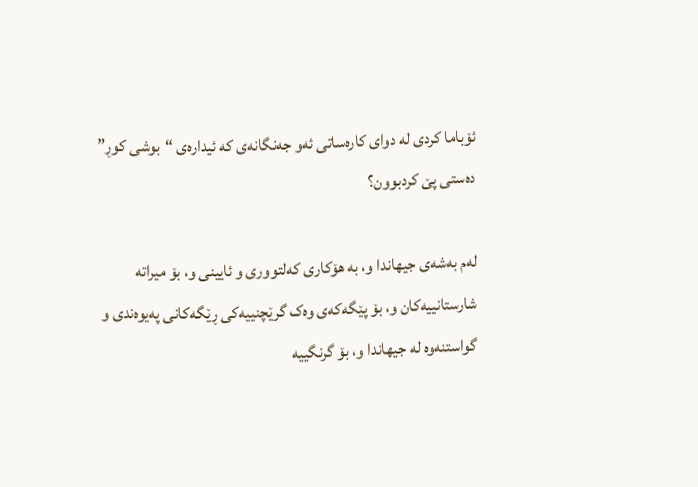ئۆباما کردی لە دوای کارەساتی ئەو جه‌نگانەی کە ئیدارەی “بوشی کوڕ” دەستی پێ کردبوون؟

لەم بەشەی جیهاندا و، بە هۆکاری که‌لتووری و ئایینی و، بۆ میراتە شارستانییەکان و، بۆ پێگەکەی وەک گرێچنییەکی ڕێگه‌كانی پەیوەندی و گواستنەوە لە جیهاندا و، بۆ گرنگییە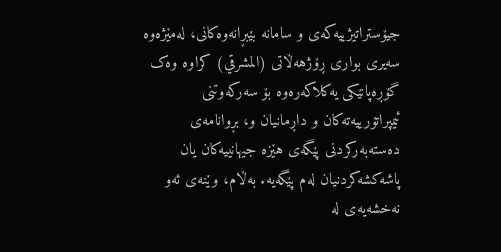جیۆستراتیژییەکەی و سامانە بێبڕانەوەکانی، لەمێژەوە سەیری بواری ڕۆژهەڵاتی (المشرقي) کراوە وەک گۆڕەپانێکی یەکلاکەرەوە بۆ سەرکەوتنی ئیمپراتۆرییەتەکان و داڕمانیان و، بڕوانامەی دەستەبەرکردنی پێگەی هێزە جیهانییەکان یان پاشەکشەکردنیان لەم پێگەیە. بەڵام، وێنەی ئەو نەخشەیەی لە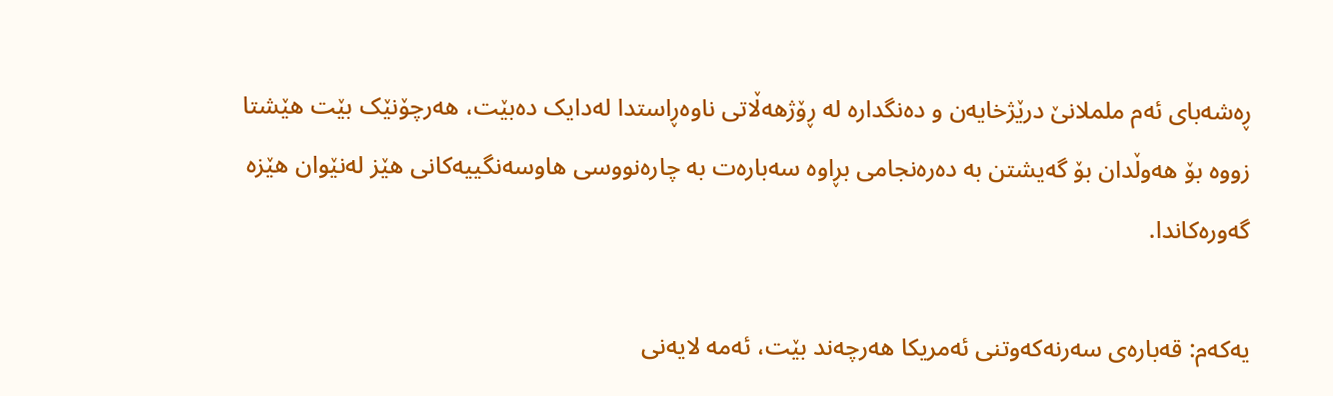ڕەشەبای ئەم ململانێ درێژخایەن و دەنگدارە لە ڕۆژهەڵاتی ناوەڕاستدا لەدایک دەبێت، هەرچۆنێک بێت هێشتا زووە بۆ هەوڵدان بۆ گەیشتن بە دەرەنجامی بڕاوە سەبارەت بە چارەنووسی هاوسەنگییەکانی هێز لەنێوان هێزە گەورەکاندا.

یەکەم: قەبارەی سەرنەکەوتنی ئەمریکا هەرچەند بێت، ئەمە لایەنی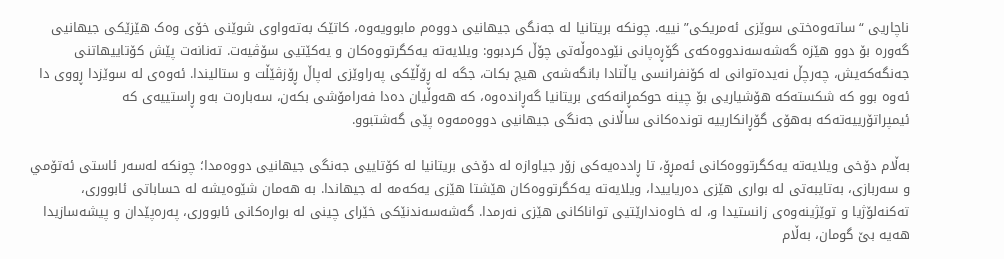ناچاریی “ساتەوەختی سوێزی ئەمریکی” نییە. چونکە بریتانیا لە جه‌نگی جیهانیی دووەم مابوویەوە، کاتێک بەتەواوی شوێنی خۆی وەک هێزێکی جیهانیی گەورە بۆ دوو هێزە گەشەسەندووەکەی گۆڕەپانی نێودەوڵەتی چۆڵ کردبوو: ویلایەتە یەکگرتووەکان و یەکێتیی سۆڤیەت. تەنانەت پێش کۆتاییهاتنی جه‌نگەکەیش، چەرچڵ نەیدەتوانی لە کۆنفرانسی یاڵتادا بانگەشەی هیچ بکات، جگە لە ڕۆڵێکی پەراوێزی لەپاڵ ڕۆزڤێڵت و ستالیندا. ئەوەی لە سوێزدا ڕووی دا ئەوە بوو کە شکستەکە هۆشیاریی بۆ چینە حوکمڕانەکەی بریتانیا گەڕاندەوە، کە هەوڵیان دەدا فەرامۆشی بکەن، سەبارەت بەو ڕاستییەی کە ئیمپراتۆرییەتەکە بەهۆی گۆڕانکارییە توندەکانی ساڵانی جه‌نگی جیهانیی دووەمەوە پێی گەشتبوو.

بەڵام دۆخی ویلایەتە یەکگرتووەکانی ئەمڕۆ، تا ڕاددەیەکی زۆر جیاوازە لە دۆخی بریتانیا لە کۆتاییی جه‌نگی جیهانیی دووەمدا؛ چونکە لەسەر ئاستی ئەتۆمي و سەربازی، بەتایبەتی لە بواری هێزی دەریاییدا، ویلایەتە یەکگرتووەکان هێشتا هێزی یەکەمە لە جیهاندا. بە هەمان شێوەیشە لە حساباتی ئابووری، تەکنەلۆژیا و توێژینەوەی زانستیدا و، لە خاوەندارێتیی تواناکانی هێزی نەرمدا. گەشەسەندنێکی خێرای چینی لە بوارەکانی ئابووری، پەرەپێدان و پیشەسازیدا هەیە بێ گومان، بەڵام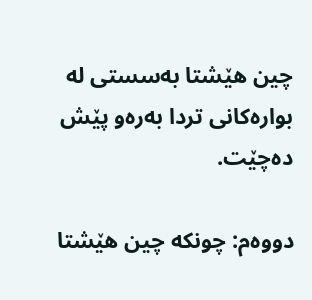چین هێشتا بەسستی لە بوارەکانی تردا بەرەو پێش دەچێت.

دووەم: چونکە چین هێشتا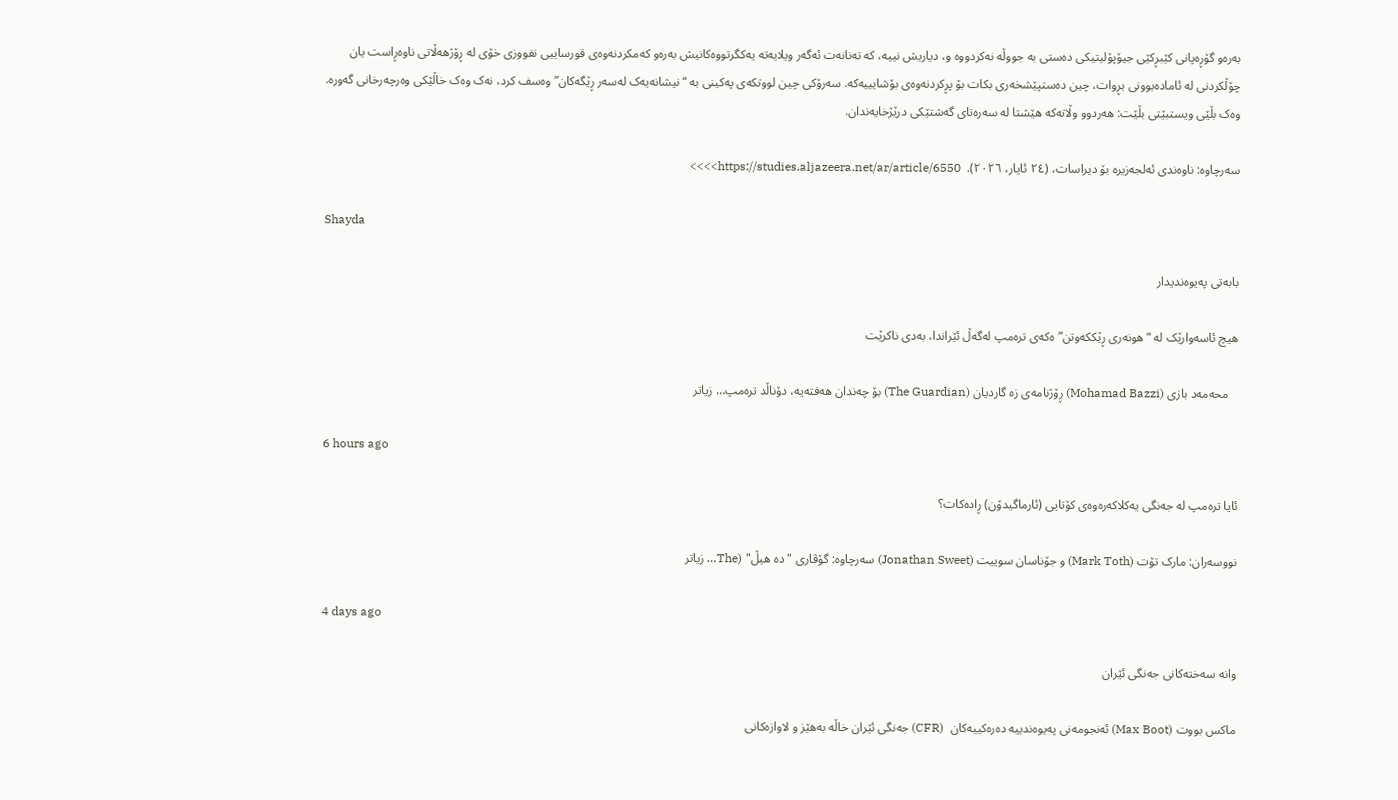بەرەو گۆڕەپانی کێبڕکێی جیۆپۆلیتیکی دەستی بە جووڵە نەکردووە و، دیاریش نییە، كه‌ تەنانەت ئەگەر ویلایەتە یەکگرتووەکانیش بەرەو کەمکردنەوەی قورساییی نفووزی خۆی لە ڕۆژهەڵاتی ناوەڕاست یان چۆڵکردنی لە ئامادەبوونی بڕوات، چین دەستپێشخەری بکات بۆ پڕکردنەوەی بۆشایییەکە. سەرۆکی چین لووتکەی پەکینی بە “نیشانەیەک لەسەر ڕێگه‌کان” وەسف کرد، نەک وەک خاڵێكی وەرچەرخانی گەورە. وەک بڵێی ویستبێتی بڵێت: هەردوو وڵاتەکە هێشتا لە سەرەتای گەشتێکی درێژخایەندان.

سەرچاوە: ناوەندی ئەلجەزیرە بۆ دیراسات، (٢٤ ئایار، ٢٠٢٦).  https://studies.aljazeera.net/ar/article/6550>>>>

Shayda

بابەتی پەیوەندیدار

هیچ ئاسەوارێک لە “هونەری ڕێککەوتن”ەکەی ترەمپ لەگەڵ ئێراندا، بەدی ناکرێت

   محەمەد بازی (Mohamad Bazzi) ڕۆژنامەی زە گاردیان (The Guardian) بۆ چەندان هەفتەیە، دۆناڵد ترەمپ… زیاتر

6 hours ago

ئایا ترەمپ لە جەنگی یەکلاکەرەوەی کۆتایی (ئارماگیدۆن) ڕادەکات؟

نووسەران: مارک تۆت (Mark Toth) و جۆناسان سوییت (Jonathan Sweet) سەرچاوە: گۆڤاری "دە هیڵ" (The… زیاتر

4 days ago

وانە سەختەکانی جەنگی ئێران

ماکس بووت (Max Boot) ئەنجومەنی پەیوەندییە دەرەکییەکان  (CFR) جەنگی ئێران خاڵە بەهێز و لاوازەکانی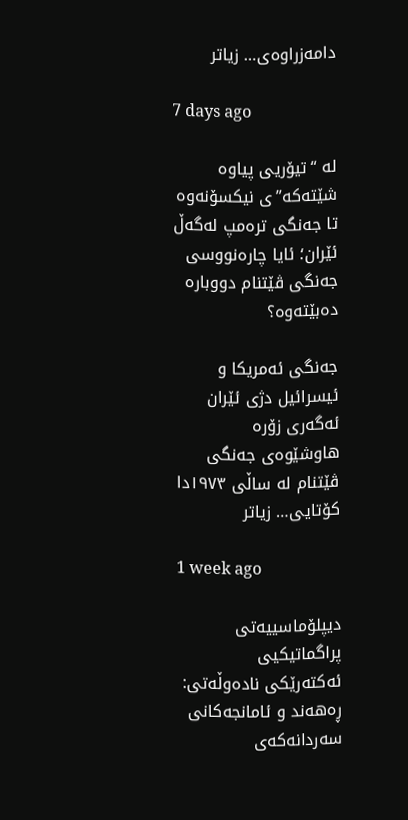دامەزراوەی… زیاتر

7 days ago

لە “تیۆریی پیاوە شێتەکە”ی نیکسۆنەوە تا جه‌نگی ترەمپ لەگەڵ ئێران؛ ئایا چارەنووسی جه‌نگی ڤێتنام دووبارە دەبێتەوە؟

جه‌نگی ئەمریکا و ئیسرائیل دژی ئێران ئەگەری زۆرە هاوشێوەی جه‌نگی ڤێتنام لە ساڵی ١٩٧٣دا کۆتایی… زیاتر

1 week ago

دیپلۆماسییەتی پراگماتیکیی ئەکتەرێکی نادەوڵەتی:  ڕەهەند و ئامانجەکانی سەردانەکەی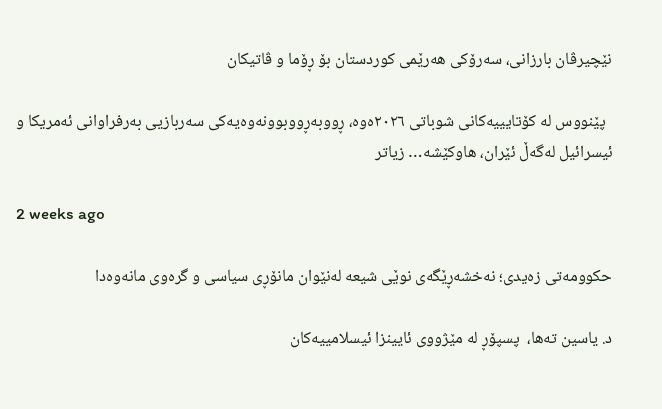نێچیرڤان بارزانی، سەرۆکی هەرێمی کوردستان بۆ ڕۆما و ڤاتیکان

  پێنووس لە کۆتایییەکانی شوباتی ٢٠٢٦ەوە، ڕووبەڕووبوونەوەیەکی سەربازیی بەرفراوانی ئەمریکا و ئیسرائیل لەگەڵ ئێران، هاوکێشە… زیاتر

2 weeks ago

حکوومەتی زەیدی؛ نەخشەڕێگەی نوێی شیعە لەنێوان مانۆڕی سیاسی و گرەوی مانەوەدا

د. یاسین تەها،  پسپۆڕ لە مێژووی ئایینزا ئیسلامییەکان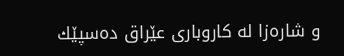و شارەزا لە کاروباری عێراق دەسپێك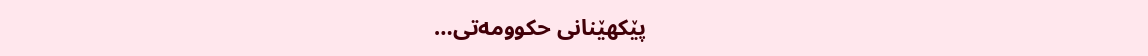پێکهێنانی حکوومەتی…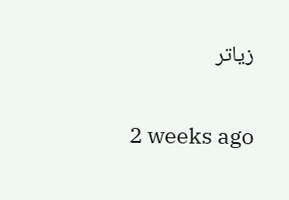زیاتر

2 weeks ago